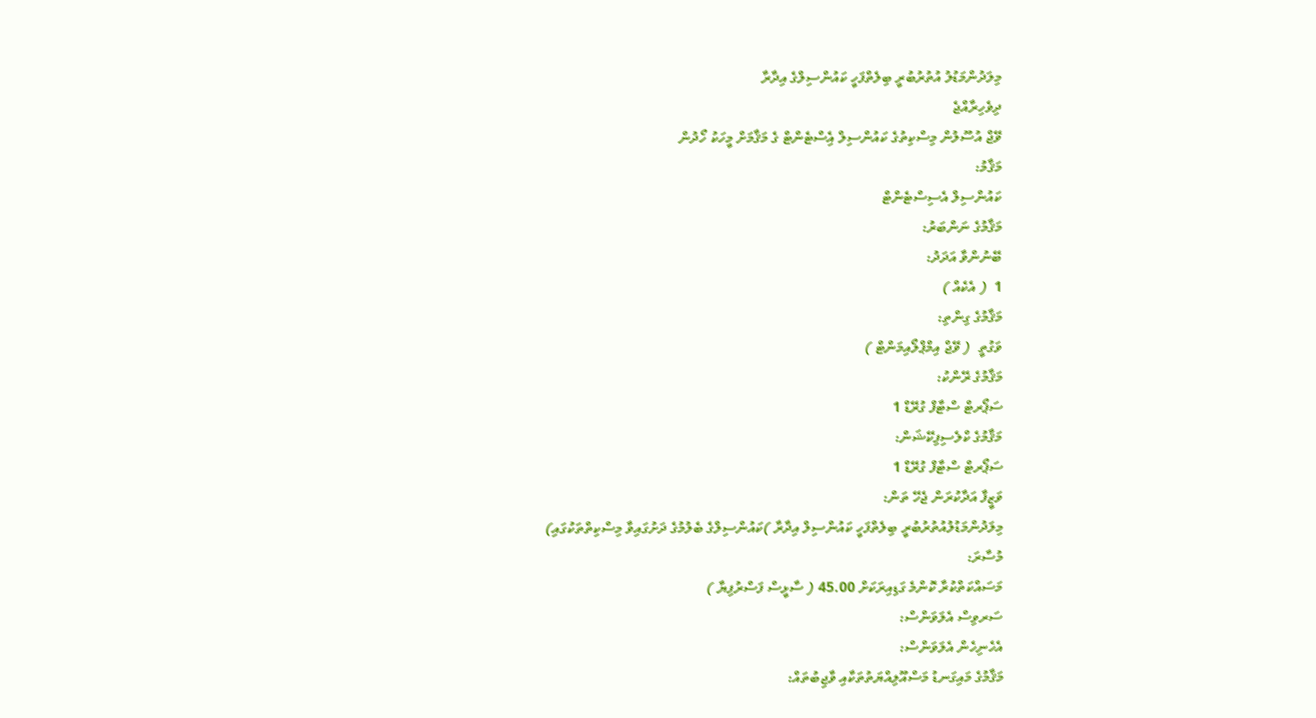މިލަދުންމަޑުލު އުތުރުބުރީ ބިލެތްފަހީ ކައުންސިލްގެ އިދާރާ
ދިވެހިރާއްޖެ
ވޭޖް އުސޫލުން މިސްކިތުގެ ކައުންސިލް އެިސްޓެންޓް ގެ މަޤާމަށް މީހަކު ހޯދުން
މަޤާމު:
ކައުންސިލް އެސިސްޓެންޓް
މަޤާމުގެ ނަންބަރު:
ބޭނުންވާ އަދަދު:
1  ( އެކެއް )
މަޤާމުގެ ގިންތި:
ވަގުތީ  ( ވޭޖް އިމްޕްލޯއިމަންޓް )
މަޤާމުގެ ރޭންކު:
ސަޕޯރޓް ސްޓާފް ގުރޭޑް 1
މަޤާމުގެ ކްލެސިފިކޭޝަން:
ސަޕޯރޓް ސްޓާފް ގުރޭޑް 1
ވަޒީފާ އަދާކުރަން ޖެހޭ ތަން:
މިލަދުންމަޑުލުއުތުރުބުރީ ބިލެތްފަހީ ކައުންސިލް އިދާރާ )ކައުންސިލްގެ ބެލުމުގެ ދަށުގައިވާ މިސްކިތްތަކުގައި)
މުސާރަ:
މަސައްކަތްކުރާ ކޮންމެ ގަޑިއިރަކަށް 45.00 ( ސާޅީސް ފަސްރުފިޔާ )
ސަރވިސް އެލަވަންސް:
އެހެނިހެން އެލަވަންސް:
މަޤާމުގެ މައިގަނޑު މަސްއޫލިއްޔަތުތަކާއި ވާޖިބުތައް: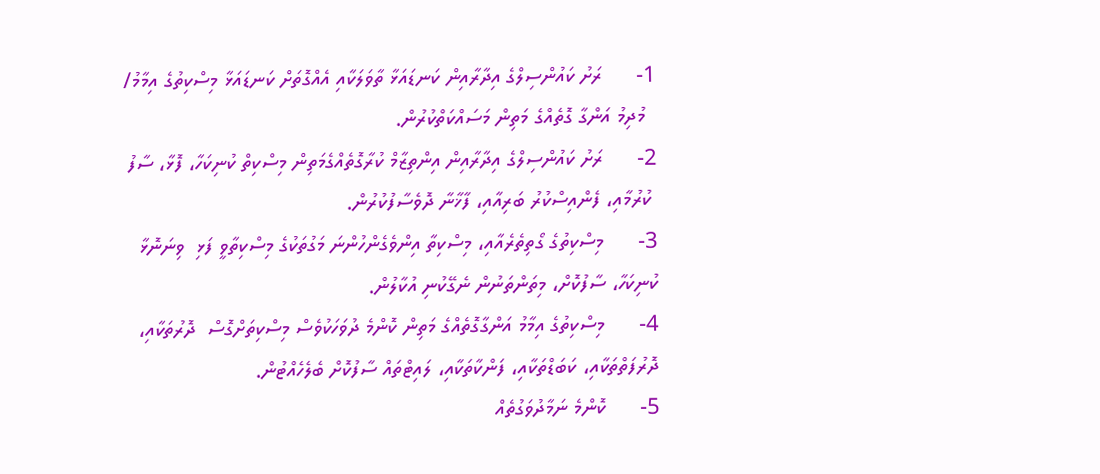1-      ރަށު ކައުންސިލްގެ އިދާރާއިން ކަނޑައަޅާ ތާވަލަކާއި އެއްގޮތަށް ކަނޑައަޅާ މިސްކިތުގެ އިމާމު/
  މުދިމު އަންގާ ގޮތެއްގެ މަތިން މަސައްކަތްކުރުން.
2-      ރަށު ކައުންސިލްގެ އިދާރާއިން އިންތިޒާމް ކުރާގޮތެއްގެމަތިން މިސްކިތް ކުނިކަހާ، ފޮޅާ، ސާފު
 ކުރުމާއި، ފެންއިސްކުރު ބަރިއާއި، ފާޚާނާ ދޮވެސާފުކުރުން.
3-      މިސްކިތުގެ ގޯތިތެރެއާއި، މިސްކިތާ އިންވެގެންހުންނަ މަގުތަކުގެ މިސްކިތާވީ ފަޅި  ވިނަނޮޅާ
ކުނިކަހާ، ސާފުކޮށް، މިތަންތަނުން ނެގޭކުނި އުކާލުން.
4-      މިސްކިތުގެ އިމާމު އަންގާގޮތެއްގެ މަތިން ކޮންމެ ދުވަހަކުވެސް މިސްކިތަށްގޮސް  ދޮރުތަކާއި،
ދޮރުފަތްތަކާއި، ކަބަޑްތަކާއި، ފަންކާތަކާއި، ލައިޓްތައް ސާފުކޮށް ބެލެހެއްޓުން.
5-      ކޮންމެ ނަމާދުވަގުތެއް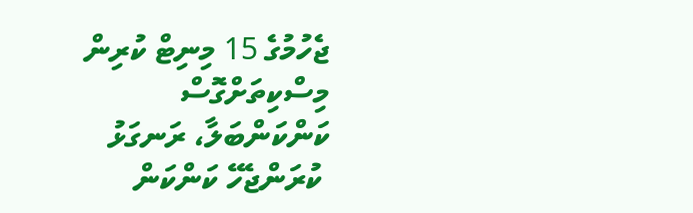ޖެހުމުގެ 15 މިނިޓް ކުރިން  މިސްކިތަށްގޮސް ކަންކަންބަލާ، ރަނގަޅު
 ކުރަންޖެހޭ ކަންކަން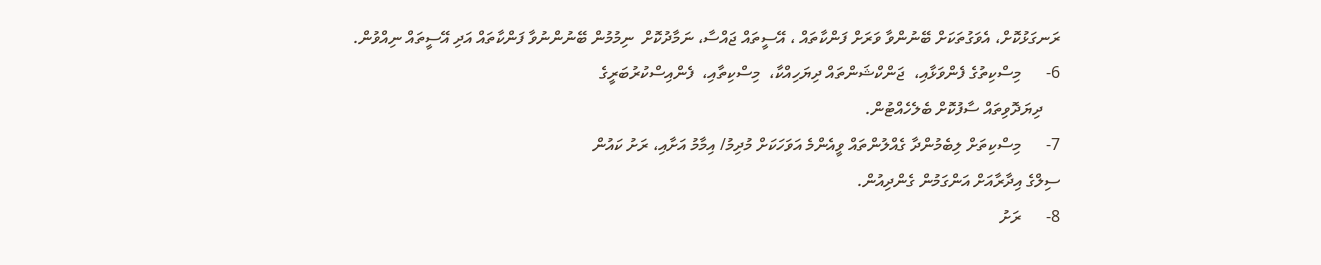ރަނގަޅުކޮށް، އެވަގުތަކަށް ބޭނުންވާ ވަރަށް ފަންކާތައް ، އޭސީތައް ޖައްސާ، ނަމާދުކޮށް  ނިމުމުން ބޭނުންނުވާ ފަންކާތައް އަދި އޭސީތައް ނިއްވުން.
6-      މިސްކިތުގެ ފެންވަޅާއި،  ޖަންކްޝަންތައް ދިޔަހިއްކާ،  މިސްކިތާއި،  ފެންއިސްކުރުބަރީގެ
    ދިޔަދޮވިތައް ސާފުކޮށް ބެލެހެއްޓުން.
7-      މިސްކިތަށް ލިބެމުންދާ ގެއްލުންތައް ވީއެންމެ އަވަހަކަށް މުދިމު/ އިމާމު އަށާއި، ރަށު ކައުން
ސިލްގެ އިދާރާއަށް އަންގަމުން ގެންދިއުން.
8-      ރަށު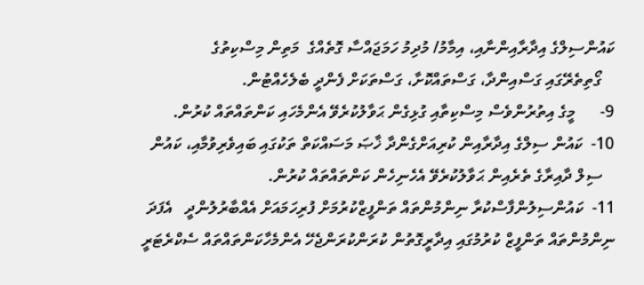ކައުންސިލްގެ އިދާރާއިންނާއި، އިމާމު/ މުދިމު ހަމަޖައްސާ ގޮތެއްގެ  މަތިން މިސްކިތުގެ
   ގޯތިތެރޭގައި ގަސްއިންދާ، ގަސްތައްކޮށާ، ގަސްތަކަށް ފެންދީ ބެލެހެއްޓުން.
9-      މީގެ އިތުރުންވެސް މިސްކިތާއި ގުޅިގެން ޙަވާލުކުރެވޭ އެންމެހައި ކަންތައްތައް ކުރުން.
10-  ކައުން ސިލްގެ އިދާރާއިން ކުރިއަށްގެންދާ ޚާޞަ މަސައްކަތް ތަކުގައި ބައިވެރިވުމާއި، ކައުން
   ސިލް ދާއިރާގެ ތެރެއިން ޙަވާލުކުރެވޭ އެހެނިހެން ކަންތައްތައް ކުރުން.
11-  ކައުންސިލުންފާސްކުރާ ނިންމުންތައް ތަންފީޒްކުރުމަށް ފުރިހަމައަށް އެއްބާރުލުންދީ   އެފަދަ ނިންމުންތައް ތަންފީޒް ކުރުމުގައި އިދާރީގޮތުން ކުރަންކުރަންޖެހޭ އެންމެހާކަންތައްތައް ސެކްރެޓަރީ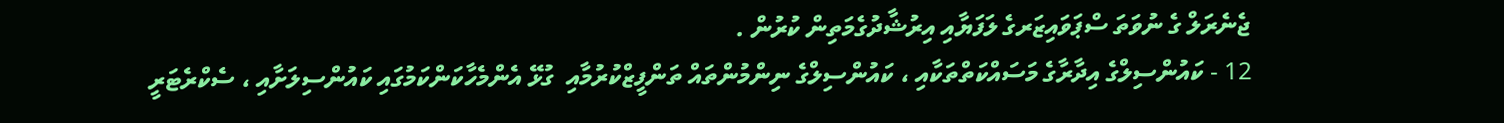ޖެނެރަލް ގެ ނުވަތަ ސްޕަވައިޒަރގެ ލަފަޔާއި އިރުޝާދުގެމަތިން ކުރުން .
12 - ކައުންސިލްގެ އިދާރާގެ މަސައްކަތްތަކާއި ، ކައުންސިލްގެ ނިންމުންތައް ތަންފީޒްކުރުމާއި  ގުޅޭ އެންމެހާކަންކަމުގައި ކައުންސިލަށާއި ، ސެކްރެޓަރީ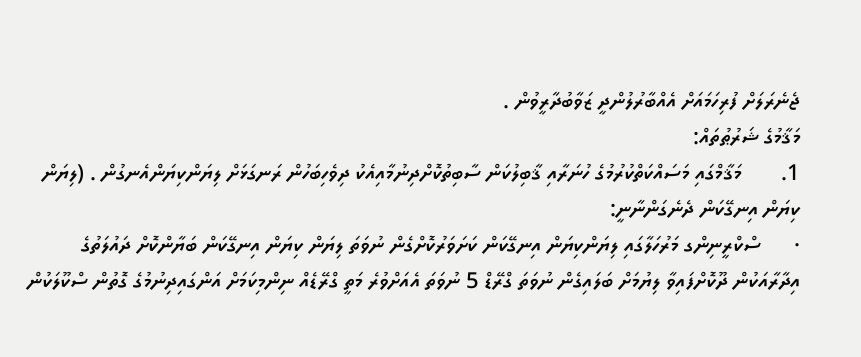ޖެނެރަލަށް ފުރިހަމައަށް އެއްބާރުލުންދީ ޒަވާބުދާރީވުން .
މަޤާމުގެ ޝަރުޠުތައް:
1.       މަޤާމްގައި މަސައްކަތްކުރުމުގެ ހުނަރާއި ޤާބިލުކަން ސާބިތުކޮށްދިނުމާއިއެކު ދިވެހިބަހުން ރަނގަޅަށް ލިޔަންކިޔަންއެނގުން . (ލިޔަން ކިޔަން އިނގޭކަން ދެނެގަންނާނީ:
·      ސްކްރީނިންގ މަރުހަލާގައި ލިޔަންކިޔަން އިނގޭކަން ކަށަވަރުކޮށްގެން ނުވަތަ ލިޔަން ކިޔަން އިނގޭކަން ބަޔާންކޮށް ދައުލަތުގެ އިދާރާއަކުން ދޫކޮށްފައިވާ ލިޔުމަށް ބަލައިގެން ނުވަތަ ގްރޭޑް 5 ނުވަތަ އެއަށްވުރެ މަތީ ގްރޭޑެއް ނިންމިކަމަށް އަންގައިދިނުމުގެ ގޮތުން ސްކޫލަކުން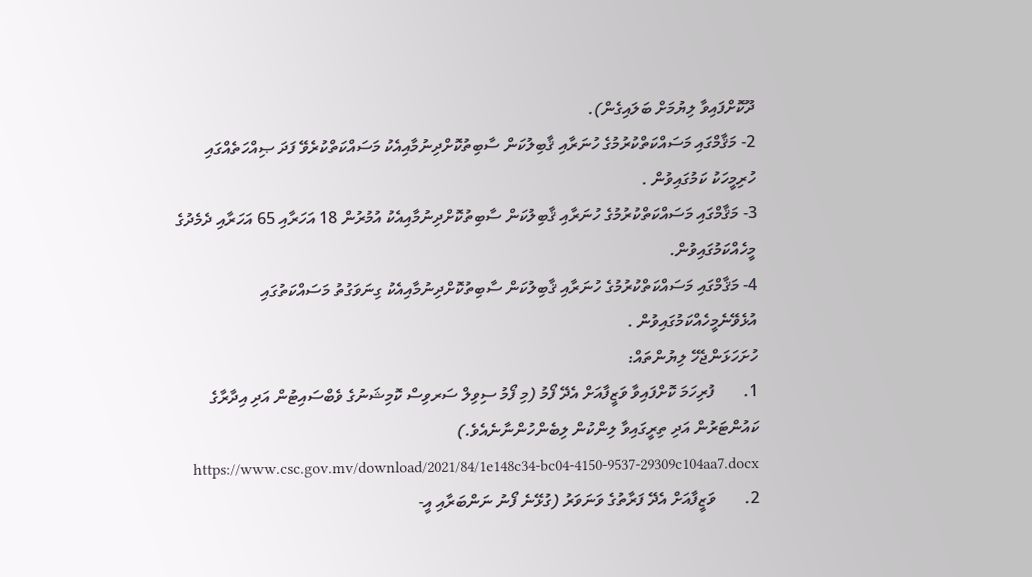ދޫކޮށްފައިވާ ލިޔުމަށް ބަލައިގެން).
2- މަޤާމްގައި މަސައްކަތްކުރުމުގެ ހުނަރާއި ޤާބިލުކަން ސާބިތުކޮށްދިނުމާއިއެކު މަސައްކަތްކުރެވޭ ފަދަ ޞިއްހަތެއްގައި ހުރިމީހަކު ކަމުގައިވުން .
3- މަޤާމްގައި މަސައްކަތްކުރުމުގެ ހުނަރާއި ޤާބިލުކަން ސާބިތުކޮށްދިނުމާއިއެކު އުމުރުން 18 އަހަރާއި 65 އަހަރާއި ދެމެދުގެ މީހެއްކަމުގައިވުން.
4- މަޤާމްގައި މަސައްކަތްކުރުމުގެ ހުނަރާއި ޤާބިލުކަން ސާބިތުކޮށްދިނުމާއިއެކު ގިނަވަގުތު މަސައްކަތުގައި އުޅެވޭނެމީހެއްކަމުގައިވުން .
ހުށަހަޅަންޖެހޭ ލިޔުންތައް:
1.       ފުރިހަމަ ކޮށްފައިވާ ވަޒީފާއަށް އެދޭ ފޯމު (މި ފޯމު ސިވިލް ސަރވިސް ކޮމިޝަނުގެ ވެބްސައިޓުން އަދި އިދާރާގެ ކައުންޓަރުން އަދި ތިރީގައިވާ ލިންކުން ލިބެންހުންނާނެއެވެ.) https://www.csc.gov.mv/download/2021/84/1e148c34-bc04-4150-9537-29309c104aa7.docx
2.       ވަޒީފާއަށް އެދޭ ފަރާތުގެ ވަނަވަރު (ގުޅޭނެ ފޯނު ނަންބަރާއި އީ-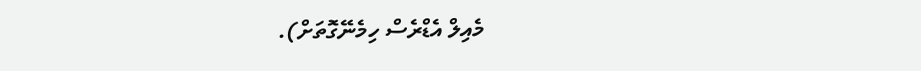މެއިލް އެޑްރެސް ހިމެނޭގޮތަށް).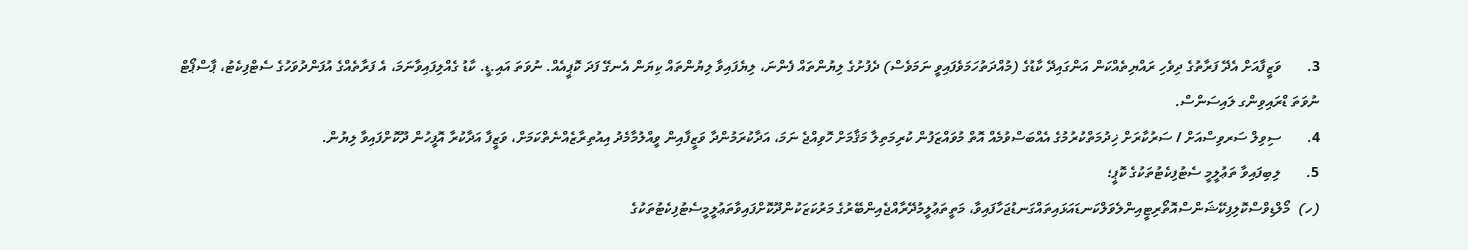3.       ވަޒީފާއަށް އެދޭ ފަރާތުގެ ދިވެހި ރައްޔިތެއްކަން އަންގައިދޭ ކާޑުގެ (މުއްދަތުހަމަވެފައިވީ ނަމަވެސް) ދެފުށުގެ ލިޔުންތައް ފެންނަ، ލިޔެފައިވާ ލިޔުންތައް ކިޔަން އެނގޭ ފަދަ ކޮޕީއެއް. ނުވަތަ އައި.ޑީ. ކާޑު ގެއްލިފައިވާނަމަ، އެ ފަރާތެއްގެ އުފަންދުވަހުގެ ސެޓްފިކެޓު، ޕާސްޕޯޓް ނުވަތަ ޑްރައިވިންގ ލައިސަންސް.
4.       ސިވިލް ސަރވިސްއަށް / ސަރުކާރަށް ޚިދުމަތްކުރުމުގެ އެއްބަސްވުމެއް އޮތް މުވައްޒަފުން ކުރިމަތިލާ މަޤާމަށް ހޮވިއްޖެ ނަމަ، އަދާކުރަމުންދާ ވަޒީފާއިން ވީއްލުމާމެދު އިއުތިރާޒެއްނެތްކަމަށް، ވަޒީފާ އަދާކުރާ އޮފީހުން ދޫކޮށްފައިވާ ލިޔުން.
5.       ލިބިފައިވާ ތަޢުލީމީ ސެޓުފިކެޓުތަކުގެ ކޮޕީ؛
(ހ)  މޯލްޑިވްސްކޮލިފިކޭޝަންސްއޮތޯރިޓީއިންލެވަލްކަނޑައަޅައިތައްގަނޑުޖަހާފައިވާ، މަތީތަޢުލީމުދޭރާއްޖެއިންބޭރުގެ މަރުކަޒަކުންދޫކޮށްފައިވާތަޢުލީމީސެޓުފިކެޓުތަކުގެ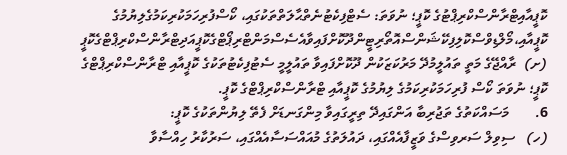ކޮޕީއާއިޓްރާންސްކްރިޕްޓުގެ ކޮޕީ؛ ނުވަތަ: ސެޓްފިކެޓުނެތްޙާލަތްތަކުގައި، ކޯސްފުރިހަމަކުރިކަމުގެލިޔުމުގެ ކޮޕީއާއި،މޯލްޑިވްސްކޮލިފިކޭޝަންސްއޮތޯރިޓީންދޫކޮށްފައިވާއެސެސްމަންޓްރިޕޯޓްގެކޮޕީއަދިޓްރާންސްކްރިޕްޓްގެކޮޕީ
(ށ)  ރާއްޖޭގެ މަތީ ތައުލީމުދޭ މަރުކަޒަކުން ދޫކޮށްފައިވާ ތައުލީމީ ސެޓުފިކެޓުތަކުގެ ކޮޕީއާއި ޓްރާންސްކްރިޕްޓްގެ ކޮޕީ؛ ނުވަތަ ކޯސް ފުރިހަމަކުރިކަމުގެ ލިޔުމުގެ ކޮޕީއާއި ޓްރާންސްކްރިޕްޓްގެ ކޮޕީ.
6.       މަސައްކަތުގެ ތަޖުރިބާ އަންގައިދޭ ތިރީގައިވާ މިންގަނޑަށް ފެތޭ ލިޔުންތަކުގެ ކޮޕީ:
(ހ)   ސިވިލް ސަރވިސްގެ ވަޒީފާއެއްގައި، ދައުލަތުގެ މުއައްސަސާއެއްގައި، ސަރުކާރު ހިއްސާވާ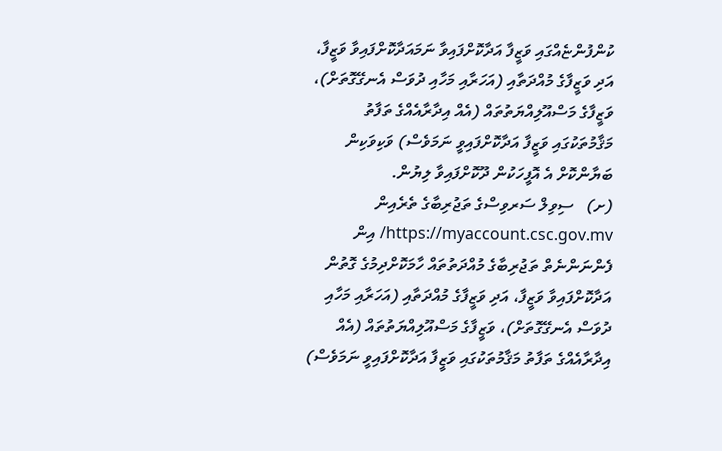ކުންފުންޏެއްގައި ވަޒީފާ އަދާކޮށްފައިވާ ނަމައަދާކޮށްފައިވާ ވަޒީފާ، އަދި ވަޒީފާގެ މުއްދަތާއި (އަހަރާއި މަހާއި ދުވަސް އެނގޭގޮތަށް)، ވަޒީފާގެ މަސްއޫލިއްޔަތުތައް (އެއް އިދާރާއެއްގެ ތަފާތު މަޤާމުތަކުގައި ވަޒީފާ އަދާކޮށްފައިވީ ނަމަވެސް) ވަކިވަކިން ބަޔާންކޮށް އެ އޮފީހަކުން ދޫކޮށްފައިވާ ލިޔުން.
(ށ)   ސިވިލް ސަރވިސްގެ ތަޖުރިބާގެ ތެރެއިން https://myaccount.csc.gov.mv/ އިން ފެންނަންނެތް ތަޖުރިބާގެ މުއްދަތުތައް ހާމަކޮށްދިމުގެ ގޮތުން އަދާކޮށްފައިވާ ވަޒީފާ، އަދި ވަޒީފާގެ މުއްދަތާއި (އަހަރާއި މަހާއި ދުވަސް އެނގޭގޮތަށް)، ވަޒީފާގެ މަސްއޫލިއްޔަތުތައް (އެއް އިދާރާއެއްގެ ތަފާތު މަޤާމުތަކުގައި ވަޒީފާ އަދާކޮށްފައިވީ ނަމަވެސް)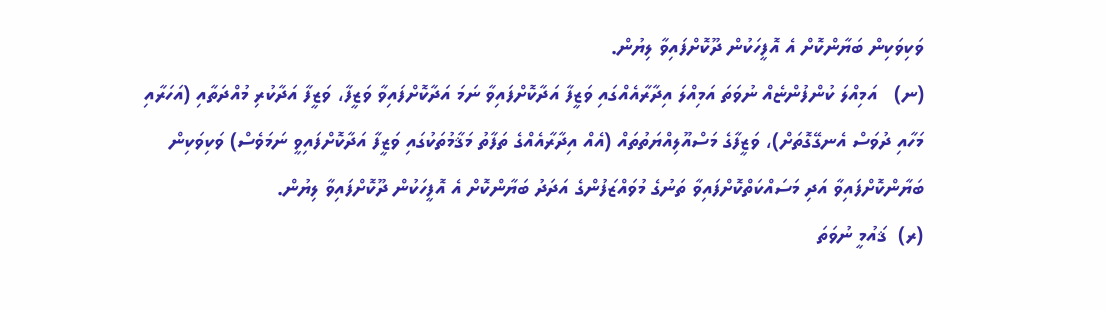ވަކިވަކިން ބަޔާންކޮށް އެ އޮފީހަކުން ދޫކޮށްފައިވާ ލިޔުން.
(ނ)   އަމިއްލަ ކުންފުންޏެއް ނުވަތަ އަމިއްލަ އިދާރާއެއްގައި ވަޒީފާ އަދާކޮށްފައިވާ ނަމަ އަދާކޮށްފައިވާ ވަޒީފާ، ވަޒީފާ އަދާކުރި މުއްދަތާއި (އަހަރާއި މަހާއި ދުވަސް އެނގޭގޮތަށް)، ވަޒީފާގެ މަސްއޫލިއްޔަތުތައް (އެއް އިދާރާއެއްގެ ތަފާތު މަޤާމުތަކުގައި ވަޒީފާ އަދާކޮށްފައިވީ ނަމަވެސް) ވަކިވަކިން ބަޔާންކޮށްފައިވާ އަދި މަސައްކަތްކޮށްފައިވާ ތަނުގެ މުވައްޒަފުންގެ އަދަދު ބަޔާންކޮށް އެ އޮފީހަކުން ދޫކޮށްފައިވާ ލިޔުން.
(ރ)  ޤައުމީ ނުވަތަ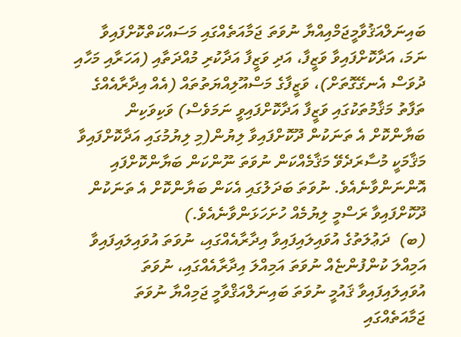ބައިނަލްއަޤުވާމީޖަމްއިއްޔާ ނުވަތަ ޖަމާއަތެއްގައި މަސައްކަތްކޮށްފައިވާ ނަމަ، އަދާކޮށްފައިވާ ވަޒީފާ، އަދި ވަޒީފާ އަދާކުރި މުއްދަތާއި (އަހަރާއި މަހާއި ދުވަސް އެނގޭގޮތަށް)، ވަޒީފާގެ މަސްއޫލިއްޔަތުތައް (އެއް އިދާރާއެއްގެ ތަފާތު މަޤާމުތަކުގައި ވަޒީފާ އަދާކޮށްފައިވީ ނަމަވެސް) ވަކިވަކިން ބަޔާންކޮށް އެ ތަނަކުން ދޫކޮށްފައިވާ ލިޔުން(މި ލިޔުމުގައި އަދާކޮށްފައިވާ މަޤާމަކީ މުސާރަދެވޭ މަޤާމެއްކަން ނުވަތަ ނޫންކަން ބަޔާންކޮށްފައި އޮންނަންވާނެއެވެ. ނުވަތަ ބަދަލުގައި އެކަން ބަޔާންކޮށް އެ ތަނަކުން ދޫކޮށްފައިވާ ރަސްމީ ލިޔުމެއް ހުށަހަޅަންވާނެއެވެ.)
(ބ)  ދަޢުލަތުގެ އުވައިލައިފައިވާ އިދާރާއެއްގައި، ނުވަތަ އުވައިލައިފައިވާ އަމިއްލަ ކުންފުންޏެއް ނުވަތަ އަމިއްލަ އިދާރާއެއްގައި، ނުވަތަ އުވައިލައިފައިވާ ޤައުމީ ނުވަތަ ބައިނަލްއަޤްވާމީ ޖަމިއްޔާ ނުވަތަ ޖަމާއަތެއްގައި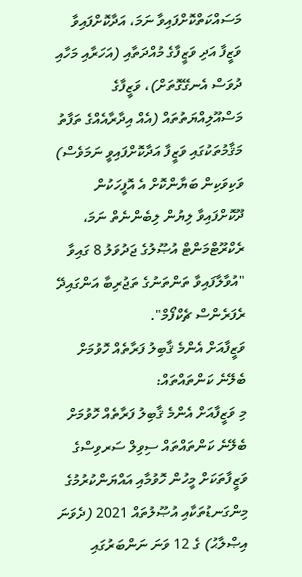މަސައްކަތްކޮށްފައިވާ ނަމަ، އަދާކޮށްފައިވާ ވަޒީފާ އަދި ވަޒީފާގެ މުއްދަތާއި (އަހަރާއި މަހާއި ދުވަސް އެނގޭގޮތަށް)، ވަޒީފާގެ މަސްއޫލިއްޔަތުތައް (އެއް އިދާރާއެއްގެ ތަފާތު މަޤާމުތަކުގައި ވަޒީފާ އަދާކޮށްފައިވީ ނަމަވެސް) ވަކިވަކިން ބަޔާންކޮށް އެ އޮފީހަކުން ދޫކޮށްފައިވާ ލިޔުން ލިބެންނެތް ނަމަ، ރެކްރޫޓްމަންޓް އުޞޫލުގެ ޖަދުވަލު 8 ގައިވާ "އުވާލާފައިވާ ތަންތަނުގެ ތަޖުރިބާ އަންގައިދޭ ރެފަރެންސް ޗެކްފޯމް".
ވަޒީފާއަށް އެންމެ ޤާބިލު ފަރާތެއް ހޮވުމަށް ބެލޭނެ ކަންތައްތައް:
މި ވަޒީފާއަށް އެންމެ ޤާބިލު ފަރާތެއް ހޮވުމަށް ބެލޭނެ ކަންތައްތައް ސިވިލް ސަރވިސްގެ ވަޒީފާތަކަށް މީހުން ހޮވުމާއި އައްޔަންކުރުމުގެ މިންގަނޑުތަކާއި އުޞޫލުތައް 2021 (ދެވަނަ އިޞްލާޙު) ގެ 12 ވަނަ ނަންބަރުގައި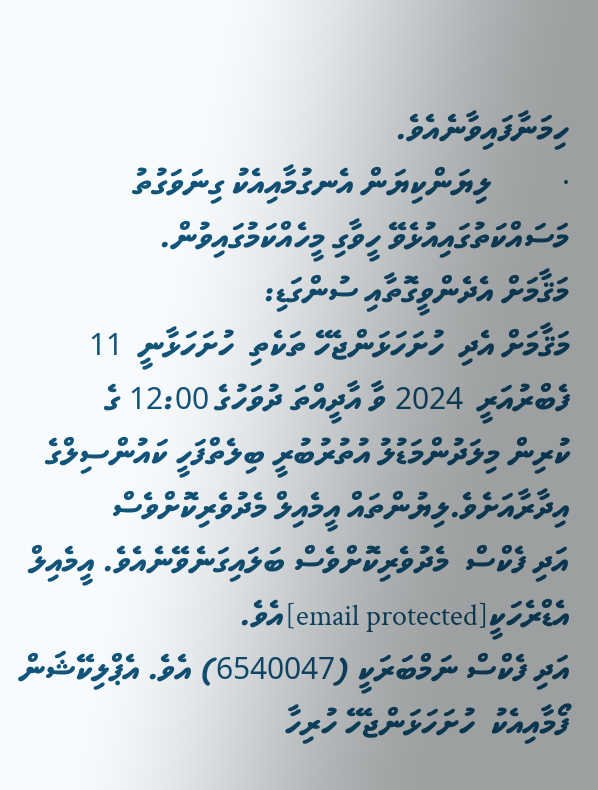ހިމަނާފައިވާނެއެވެ.
·         ލިޔަންކިޔަން އެނގުމާއިއެކު ގިނަވަގުތު މަސައްކަތުގައިއުޅެވޭ ހީވާގި މީހެއްކަމުގައިވުން.
މަޤާމަށް އެދެންވީގޮތާއި ސުންގަޑި:
މަޤާމަށް އެދި  ހުށަހަޅަންޖެހޭ ތަކެތި  ހުށަހަޅާނީ  11 ފެބްރުއަރީ  2024 ވާ އާދީއްތަ ދުވަހުގެ 12:00 ގެ
ކުރިން މިލަދުންމަޑުލު އުތުރުބުރީ ބިލެތްފަހީ ކައުންސިލްގެ އިދާރާއަށެވެ.ލިޔުންތައް އީމެއިލް މެދުވެރިކޮށްވެސް
އަދި ފެކްސް  މެދުވެރިކޮށްވެސް ބަލައިގަނެވޭނެއެވެ. އީމެއިލް އެޑްރެހަކީ[email protected]އެވެ.
އަދި ފެކްސް ނަމްބަރަކީ (6540047) އެވެ. އެޕްލިކޭޝަން ފޯމާއިއެކު  ހުށަހަޅަންޖެހޭ ހުރިހާ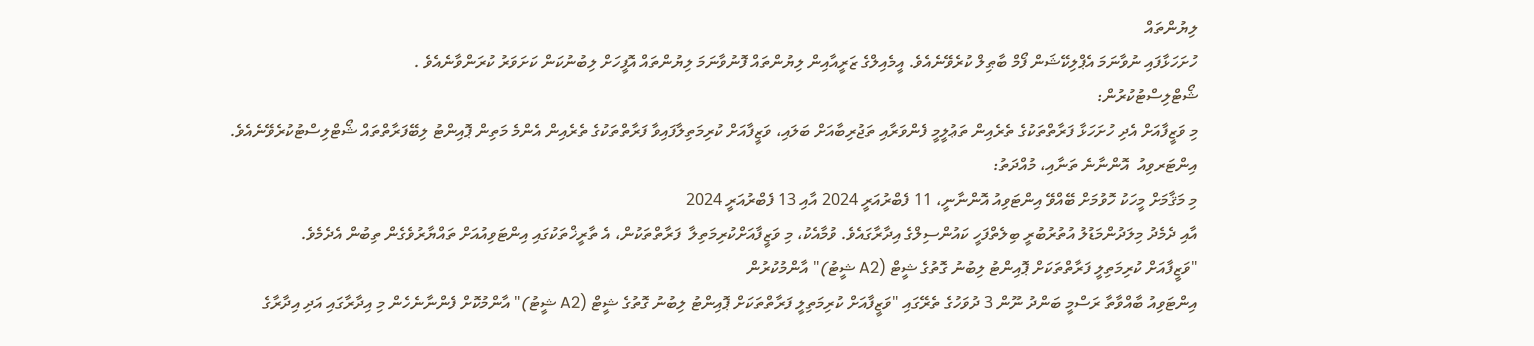ލިޔުންތައް
ހުށަހަޅާފައި ނުވާނަމަ އެޕްލިކޭޝަން ފޯމް ބާޠިލް ކުރެވޭނެއެވެ. އީމެއިލްގެ ޒަރީއާއިން ލިޔުންތައް ފޮނުވާނަމަ ލިޔުންތައް އޮފީހަށް ލިބުނުކަން ކަށަވަރު ކުރަންވާނެއެވެ .
ޝޯޓްލިސްޓުކުރުން:
މި ވަޒީފާއަށް އެދި ހުށަހަޅާ ފަރާތްތަކުގެ ތެރެއިން ތަޢުލީމީ ފެންވަރާއި ތަޖުރިބާއަށް ބަލައި، ވަޒީފާއަށް ކުރިމަތިލާފައިވާ ފަރާތްތަކުގެ ތެރެއިން އެންމެ މަތިން ޕޮއިންޓު ލިބޭފަރާތްތައް ޝޯޓްލިސްޓުކުރެވޭނެއެވެ.
އިންޓަރވިއު  އޮންނާނެ ތަނާއި، މުއްދަތު:
މި މަޤާމަށް މީހަކު ހޮވުމަށް ބޭއްވޭ އިންޓަވިއު އޮންނާނީ، 11 ފެބްރުއަރީ 2024 އާއި 13 ފެބްރުއަރީ 2024
އާއި ދެމެދު މިލަދުންމަޑުލު އުތުރުބުރީ ބިލެތްފަހީ ކައުންސިލްގެ އިދާރާގައެވެ. ވުމާއެކު، މި ވަޒީފާއަށްކުރިމަތިލާ  ފަރާތްތަކުން، އެ ތާރީޚްތަކުގައި އިންޓަވިއުއަށް ތައްޔާރުވެގެން ތިބުން އެދެމެވެ.
"ވަޒީފާއަށް ކުރިމަތިލީ ފަރާތްތަކަށް ޕޮއިންޓު ލިބުނު ގޮތުގެ ޝީޓް (A2 ޝީޓު)" އާންމުކުރުން
އިންޓަވިއު ބާއްވާތާ ރަސްމީ ބަންދު ނޫން 3 ދުވަހުގެ ތެރޭގައި "ވަޒީފާއަށް ކުރިމަތިލީ ފަރާތްތަކަށް ޕޮއިންޓު ލިބުނު ގޮތުގެ ޝީޓް (A2 ޝީޓު)" އާންމުކޮށް ފެންނާނެހެން މި އިދާރާގައި އަދި އިދާރާގެ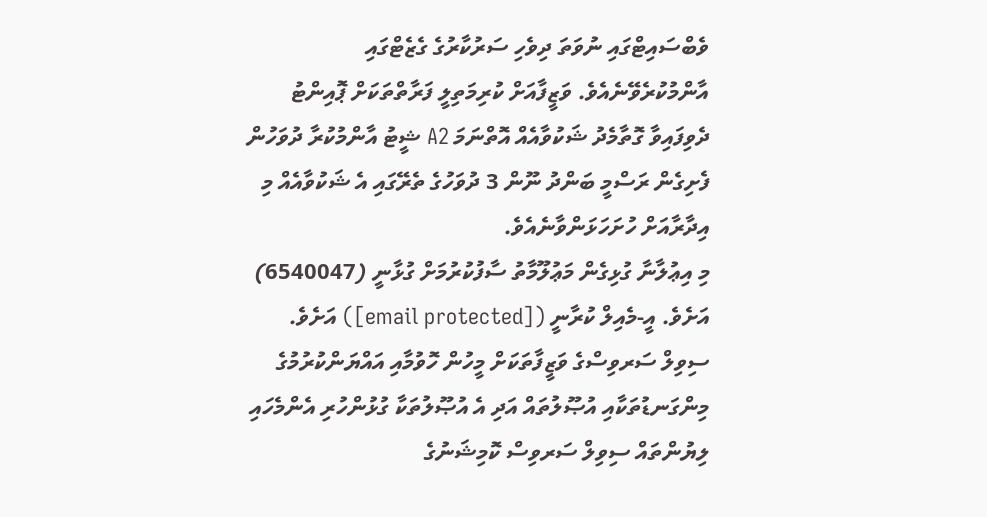ވެބްސައިޓްގައި ނުވަތަ ދިވެހި ސަރުކާރުގެ ގެޒެޓްގައި އާންމުކުރެވޭނެއެވެ. ވަޒީފާއަށް ކުރިމަތިލީ ފަރާތްތަކަށް ޕޮއިންޓު ދެވިފައިވާ ގޮތާމެދު ޝަކުވާއެއް އޮތްނަމަ A2 ޝީޓު އާންމުކުރާ ދުވަހުން ފެށިގެން ރަސްމީ ބަންދު ނޫން 3 ދުވަހުގެ ތެރޭގައި އެ ޝަކުވާއެއް މި އިދާރާއަށް ހުށަހަޅަންވާނެއެވެ.
މި އިޢުލާނާ ގުޅިގެން މަޢުލޫމާތު ސާފުކުރުމަށް ގުޅާނީ (6540047) އަށެވެ. އީ-މެއިލް ކުރާނީ ([email protected]) އަށެވެ.
ސިވިލް ސަރވިސްގެ ވަޒީފާތަކަށް މީހުން ހޮވުމާއި އައްޔަންކުރުމުގެ މިންގަނޑުތަކާއި އުޞޫލުތައް އަދި އެ އުޞޫލުތަކާ ގުޅުންހުރި އެންމެހައި ލިޔުންތައް ސިވިލް ސަރވިސް ކޮމިޝަނުގެ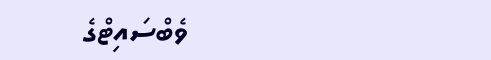ވެބްސައިޓްގެ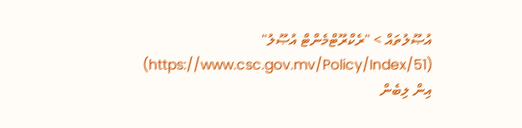އުޞޫލުތައް > "ރެކްރޫޓްމެންޓް އުޞޫލު" (https://www.csc.gov.mv/Policy/Index/51) އިން ލިބެން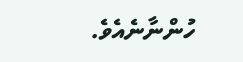ހުންނާނެއެވެ.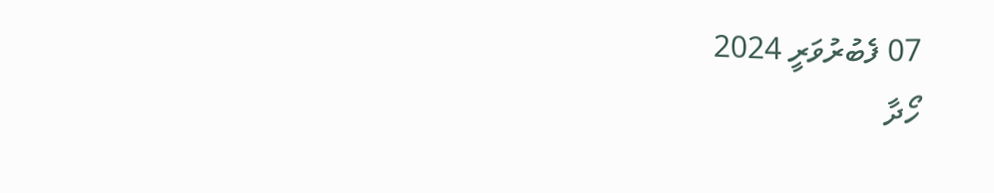07 ފެބުރުވަރީ 2024
ހޯދާ